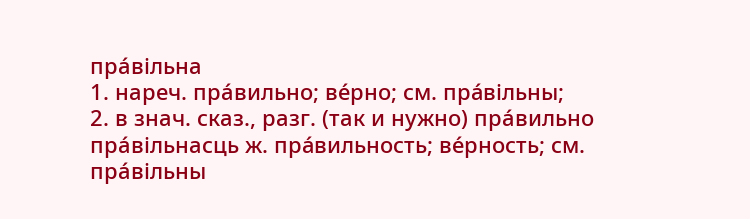пра́вільна
1. нареч. пра́вильно; ве́рно; см. пра́вільны;
2. в знач. сказ., разг. (так и нужно) пра́вильно
пра́вільнасць ж. пра́вильность; ве́рность; см. пра́вільны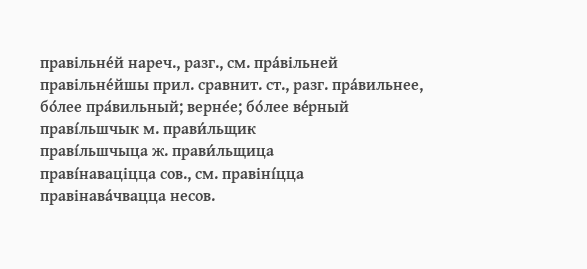правільне́й нареч., разг., см. пра́вільней
правільне́йшы прил. сравнит. ст., разг. пра́вильнее, бо́лее пра́вильный; верне́е; бо́лее ве́рный
праві́льшчык м. прави́льщик
праві́льшчыца ж. прави́льщица
праві́наваціцца сов., см. правіні́цца
правінава́чвацца несов.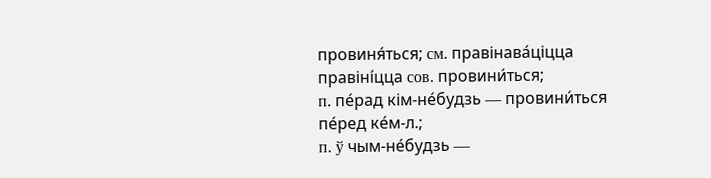провиня́ться; см. правінава́ціцца
правіні́цца сов. провини́ться;
п. пе́рад кім-не́будзь — провини́ться пе́ред ке́м-л.;
п. ў чым-не́будзь —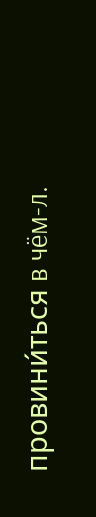провини́ться в чём-л.